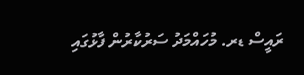ރައީސް ޑރ. މުހައްމަދު ސަރުކާރުން ފާޅުގައި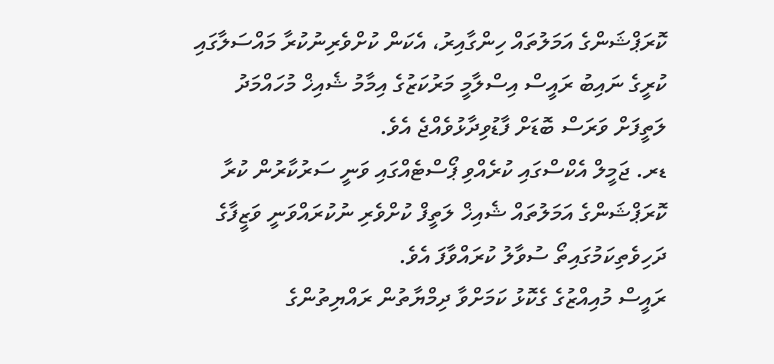ކޮރަޕްޝަންގެ އަމަލުތައް ހިންގާއިރު، އެކަން ކުށްވެރިނުކުރާ މައްސަލާގައި ކުރީގެ ނައިބު ރައީސް އިސްލާމީ މަރުކަޒުގެ އިމާމު ޝެއިޚް މުހައްމަދު ލަތީފަށް ވަރަސް ބޮޑަށް ފާޑުވިދާޅުވެއްޖެ އެވެ.
ޑރ. ޖަމީލް އެކްސްގައި ކުރެއްވި ޕޯސްޓެއްގައި ވަނީ ސަރުކާރުން ކުރާ ކޮރަޕްޝަންގެ އަމަލުތައް ޝެއިޚް ލަތީފް ކުށްވެރި ނުކުރައްވަނީ ވަޒީފާގެ ދަހިވެތިކަމުގައިތޯ ސުވާލު ކުރައްވާފަ އެވެ.
ރައީސް މުއިއްޒުގެ ގެކޮޅު ކަމަށްވާ ދިމްޔާތުން ރައްޔިތުންގެ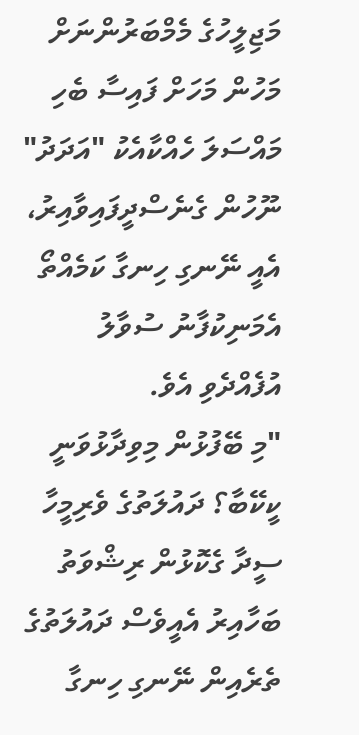މަޖިލީހުގެ މެމްބަރުންނަށް މަހުން މަހަށް ފައިސާ ބެހި މައްސަލަ ހެއްކާއެކު "އަދަދު" ނޫހުން ގެނެސްދީފައިވާއިރު، އެއީ ނޭނގި ހިނގާ ކަމެއްތޯ އެމަނިކުފާނު ސުވާލު އުފެއްދެވި އެވެ.
"މި ބޭފުޅުން މިވިދާޅުވަނީ ކީކޭބާ؟ ދައުލަތުގެ ވެރިމީހާ ސީދާ ގެކޮޅުން ރިޝްވަތު ބަހާއިރު އެއީވެސް ދައުލަތުގެ ތެރެއިން ނޭނގި ހިނގާ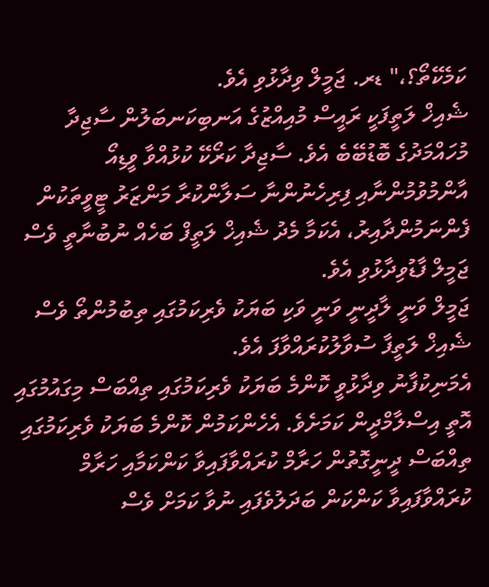ކަމެކޭތޯ؟،" ޑރ. ޖަމީލް ވިދާޅުވި އެވެ.
ޝެއިޚް ލަތީފަކީ ރައީސް މުއިއްޒުގެ އަނބިކަނބަލުން ސާޖިދާ މުހައްމަދުގެ ބޮޑުބޭބެ އެވެ. ސާޖިދާ ކަރޯކޭ ކުޅުއްވާ ވީޑިއޯ އާންމުވުމުންނާއި ފިރިހެނުންނާ ސަލާންކުރާ މަންޒަރު ޓީވީތަކުން ފެންނަމުންދާއިރު، އެކަމާ މެދު ޝެއިޚް ލަތީފް ބަހެއް ނުބުނާތީ ވެސް ޖަމީލް ފާޑުވިދާޅުވި އެވެ.
ޖަމީލް ވަނީ ލާދީނީ ވަނީ ވަކި ބަޔަކު ވެރިކަމުގައި ތިބުމުންތޯ ވެސް ޝެއިޚް ލަތީފާ ސުވާލުކުރައްވާފަ އެވެ.
އެމަނިކުފާނު ވިދާޅުވީ ކޮންމެ ބަޔަކު ވެރިކަމުގައި ތިއްބަސް މިގައުމުގައި އޮތީ އިސްލާމްދީން ކަމަށެވެ. އެހެންކަމުން ކޮންމެ ބަޔަކު ވެރިކަމުގައި ތިއްބަސް ދީނީގޮތުން ހަރާމް ކުރައްވާފައިވާ ކަންކަމާއި ހަރާމް ކުރައްވާފައިވާ ކަންކަން ބަދަލުވެފައި ނުވާ ކަމަށް ވެސް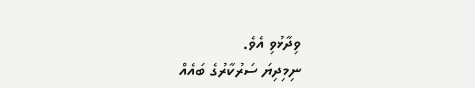ވިދާޅުވި އެވެ.
ނިމިދިޔަ ސަރުކާރުގެ ބައެއް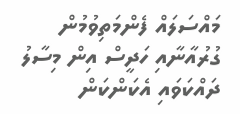މައްސަލައް ފެންމަތިވުމުން ގުރުއާނާއި ހަދީސް އިން މިސާލު ދައްކަވައި އެކަންކަން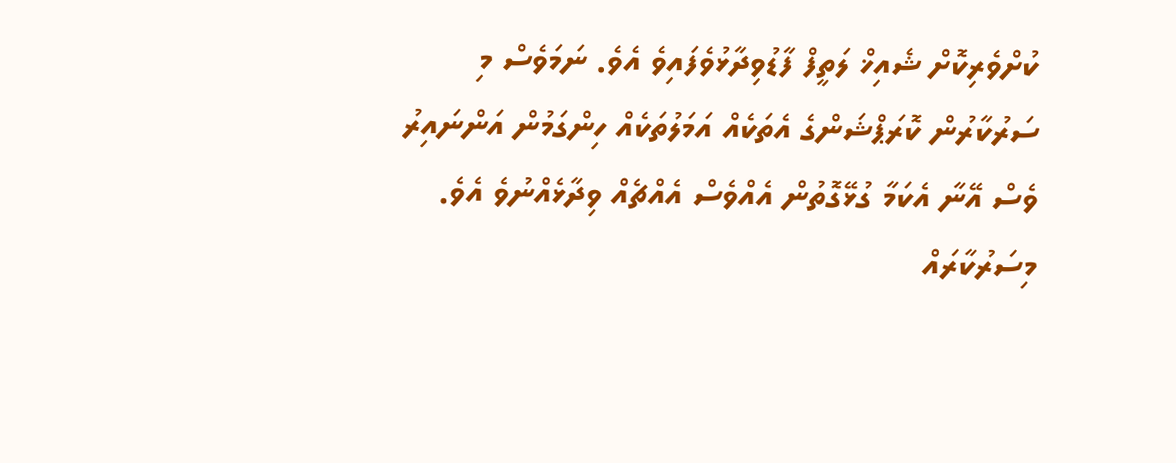ކުށްވެރިކޮށް ޝެއިޚް ލަތީފް ފާޑުވިދާޅުވެފައިވެ އެވެ. ނަމަވެސް މި ސަރުކާރުން ކޮރަޕްޝަންގެ އެތަކެއް އަމަލުތަކެއް ހިންގަމުން އަންނައިރު ވެސް އޭނާ އެކަމާ ގުޅޭގޮތުން އެއްވެސް އެއްޗެއް ވިދާޅެއްނުވެ އެވެ.
މިސަރުކާރައް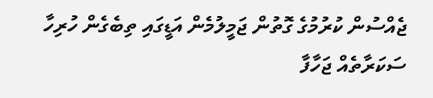ޖެއްސުން ކުރުމުގެ ގޮތުން ޖަމީލުމެން އަޑީގައި ތިބެގެން ހުރިހާ ސަކަރާތެއް ޖަހާފާ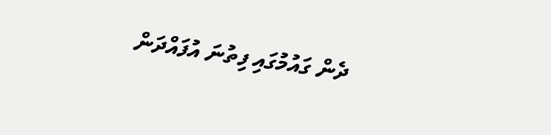ދެން ގައުމުގައި ފިތުނަ އުފައްދަން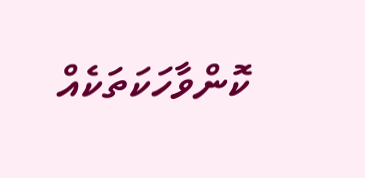ކޮންވާހަކަތަކެއް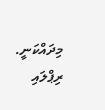މިދައްކަނީ.
ރިޕްލައި